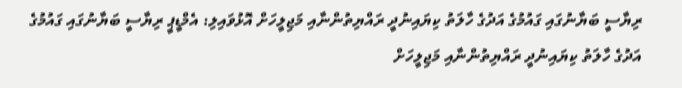ރިޔާސީ ބަޔާނުގައި ގައުމުގެ އަދުގެ ހާލަތު ކިޔައިނުދީ ރައްޔިތުންނާއި މަޖިލީހަށް އޮޅުވައިލި: އެމްޑީޕީ ރިޔާސީ ބަޔާނުގައި ގައުމުގެ އަދުގެ ހާލަތު ކިޔައިނުދީ ރައްޔިތުންނާއި މަޖިލީހަށް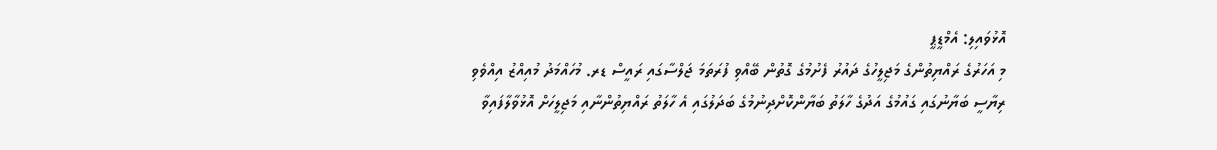އޮޅުވައިލި: އެމްޑީޕީ
މި އަހަރުގެ ރައްޔިތުންގެ މަޖިލީހުގެ ދައުރު ފެށުމުގެ ގޮތުން ބޭއްވި ފުރަތަމަ ޖަލްސާގައި ރައީސް ޑރ. މުހައްމަދު މުއިއްޒު އިއްވެވި ރިޔާސީ ބަޔާނުގައި ގައުމުގެ އަދުގެ ހާލަތު ބަޔާންކޮށްދިނުމުގެ ބަދަލުގައި އެ ހާލަތު ރައްޔިތުންނާއި މަޖިލީހަށް އޮޅުވާލާފައިވާ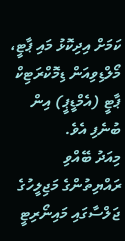ކަމަށް އިދިކޮޅު މައި ޕާޓީ، މޯލްޑިވިއަން ޑިމޮކްރަޓިކް ޕާޓީ (އެމްޑީޕީ) އިން ބުނެފި އެވެ.
މިއަދު ބޭއްވި ރައްޔިތުންގެ މަޖިލީހުގެ ޖަލްސާގައި މައިނޯރިޓީ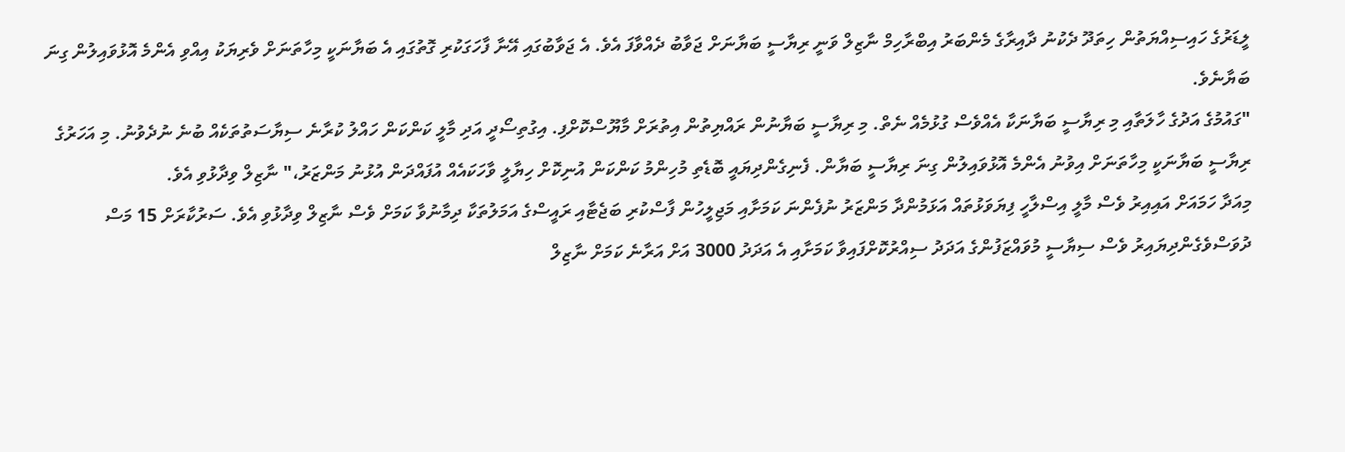ލީޑަރުގެ ހައިސިއްޔަތުން ހިތަދޫ ދެކުނު ދާއިރާގެ މެންބަރު އިބްރާހިމް ނާޒިލް ވަނީ ރިޔާސީ ބަޔާނަށް ޖަވާބު ދެއްވާފަ އެވެ. އެ ޖަވާބުގައި އޭނާ ފާހަގަކުރި ގޮތުގައި އެ ބަޔާނަކީ މިހާތަނަށް ވެރިޔަކު އިއްވި އެންމެ އޮޅުވައިލުން ގިނަ ބަޔާނެވެ.
"ގައުމުގެ އަދުގެ ހާލަތާއި މި ރިޔާސީ ބަޔާނަކާ އެއްވެސް ގުޅުމެއް ނެތް. މި ރިޔާސީ ބަޔާނުން ރައްޔިތުން އިތުރަށް މާޔޫސްކޮށްފި. އިގުތިސޯދީ އަދި މާލީ ކަންކަން ހައްލު ކުރާނެ ސިޔާސަތުތަކެއް ބުނެ ނުދެވުނު. މި އަހަރުގެ ރިޔާސީ ބަޔާނަކީ މިހާތަނަށް އިވުނު އެންމެ އޮޅުވައިލުން ގިނަ ރިޔާސީ ބަޔާން. ފެނިގެންދިޔައީ ބޮޑެތި މުހިންމު ކަންކަން އުނިކޮށް ހިޔާލީ ވާހަކައެއް އުފައްދަން އުޅުނު މަންޒަރު،" ނާޒިލް ވިދާޅުވި އެވެ.
މިއަދާ ހަމައަށް އައިއިރު ވެސް މާލީ އިސްލާހީ ފިޔަވަޅުތައް އަޅަމުންދާ މަންޒަރު ނުފެންނަ ކަމަށާއި މަޖިލީހުން ފާސްކުރި ބަޖެޓާއި ރައީސްގެ އަމަލުތަކާ ދިމާނުވާ ކަމަށް ވެސް ނާޒިލް ވިދާޅުވި އެވެ. ސަރުކާރަށް 15 މަސް ދުވަސްވެގެންދިޔައިރު ވެސް ސިޔާސީ މުވައްޒަފުންގެ އަދަދު ސިއްރުކޮށްފައިވާ ކަމަށާއި އެ އަދަދު 3000 އަށް އަރާނެ ކަމަށް ނާޒިލް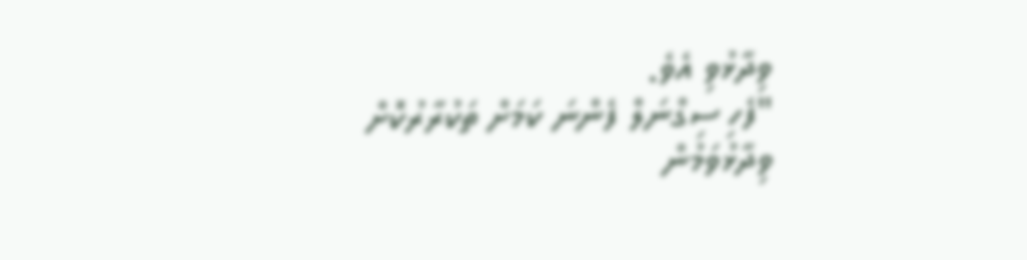ވިދާޅުވި އެވެ.
"ފެހި ސިގްނަލް ފެންނަ ކަމަށް ތަކުރާރުކޮށް ވިދާޅުވަމުން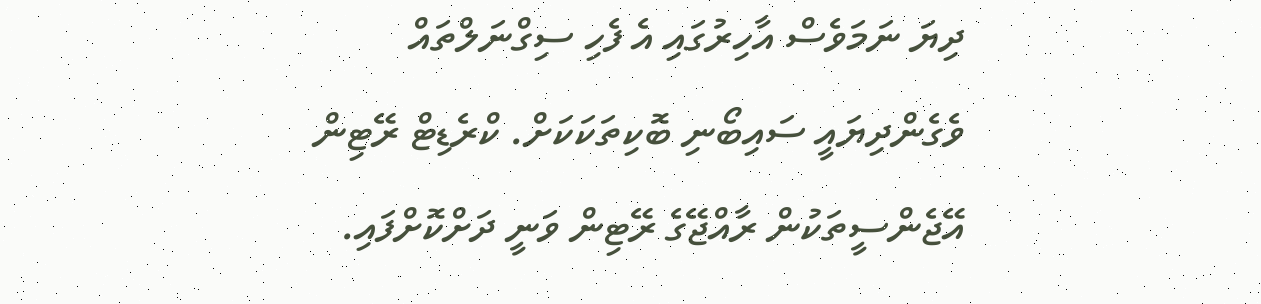ދިޔަ ނަމަވެސް އާހިރުގައި އެ ފެހި ސިގްނަލްތައް ވެގެންދިޔައީ ސައިބޯނި ބޮކިތަކަކަށް. ކްރެޑިޓް ރޭޓިން އޭޖެންސީތަކުން ރާއްޖޭގެ ރޭޓިން ވަނީ ދަށްކޮށްފައި.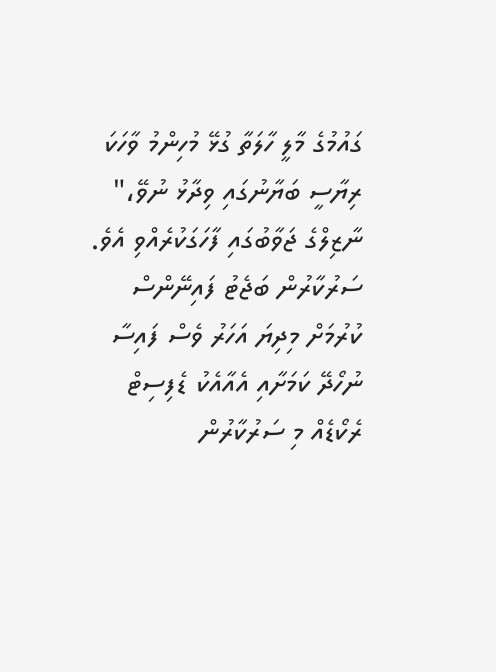ގައުމުގެ މާލީ ހާލަތާ ގުޅޭ މުހިންމު ވާހަކަ ރިޔާސީ ބަޔާނުގައި ވިދާޅު ނުވޭ،" ނާޒިލްގެ ޖަވާބުގައި ފާހަގަކުރެއްވި އެވެ.
ސަރުކާރުން ބަޖެޓު ފައިނޭންސް ކުރުމަށް މިދިޔަ އަހަރު ވެސް ފައިސާ ނުހޯދޭ ކަމަށާއި އެއާއެކު ޑެފިސިޓް ރެކޯޑެއް މި ސަރުކާރުން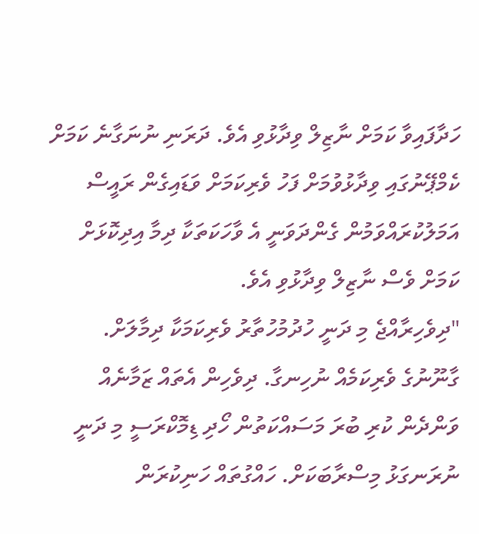ހަދާފައިވާ ކަމަށް ނާޒިލް ވިދާޅުވި އެވެ. ދަރަނި ނުނަގާނެ ކަމަށް ކެމްޕޭނުގައި ވިދާޅުވުމަށް ފަހު ވެރިކަމަށް ވަޑައިގެން ރައީސް އަމަލުކުރައްވަމުން ގެންދަވަނީ އެ ވާހަކަތަކާ ދިމާ އިދިކޮޅަށް ކަމަށް ވެސް ނާޒިލް ވިދާޅުވި އެވެ.
"ދިވެހިރާއްޖެ މި ދަނީ ހުދުމުހުތާރު ވެރިކަމަކާ ދިމާލަށް. ގާނޫނުގެ ވެރިކަމެއް ނުހިނގާ. ދިވެހިން އެތައް ޒަމާނެއް ވަންދެން ކުރި ބުރަ މަސައްކަތުން ހޯދި ޑިމޮކްރަސީ މި ދަނީ ނުރަނގަޅު މިސްރާބަކަށް. ހައްގުތައް ހަނިކުރަން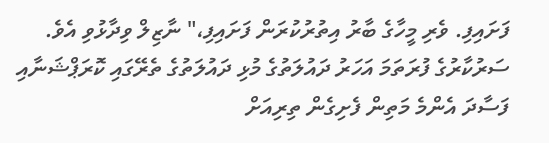ފަށައިފި. ވެރި މީހާގެ ބާރު އިތުރުކުރަން ފަށައިފި،" ނާޒިލް ވިދާޅުވި އެވެ.
ސަރުކާރުގެ ފުރަތަމަ އަހަރު ދައުލަތުގެ މުޅި ދައުލަތުގެ ތެރޭގައި ކޮރަޕްޝަނާއި ފަސާދަ އެންމެ މަތިން ފެށިގެން ތިރިއަށް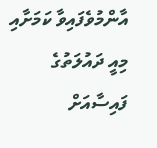އާންމުވެފައިވާ ކަމަށާއި މިއީ ދައުލަތުގެ ފައިސާއަށް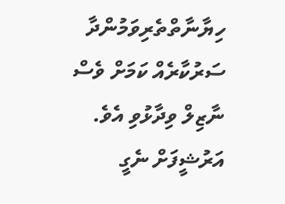ހިޔާނާތްތެރިވަމުންދާ ސަރުކާރެއް ކަމަށް ވެސް ނާޒިލް ވިދާޅުވި އެވެ.
އަރުޝީފަށް ނެގީ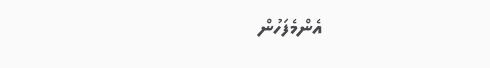އެންމެފަހުން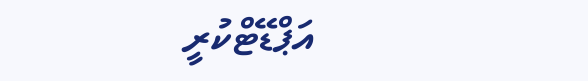އަޕްޑޭޓްކުރީ